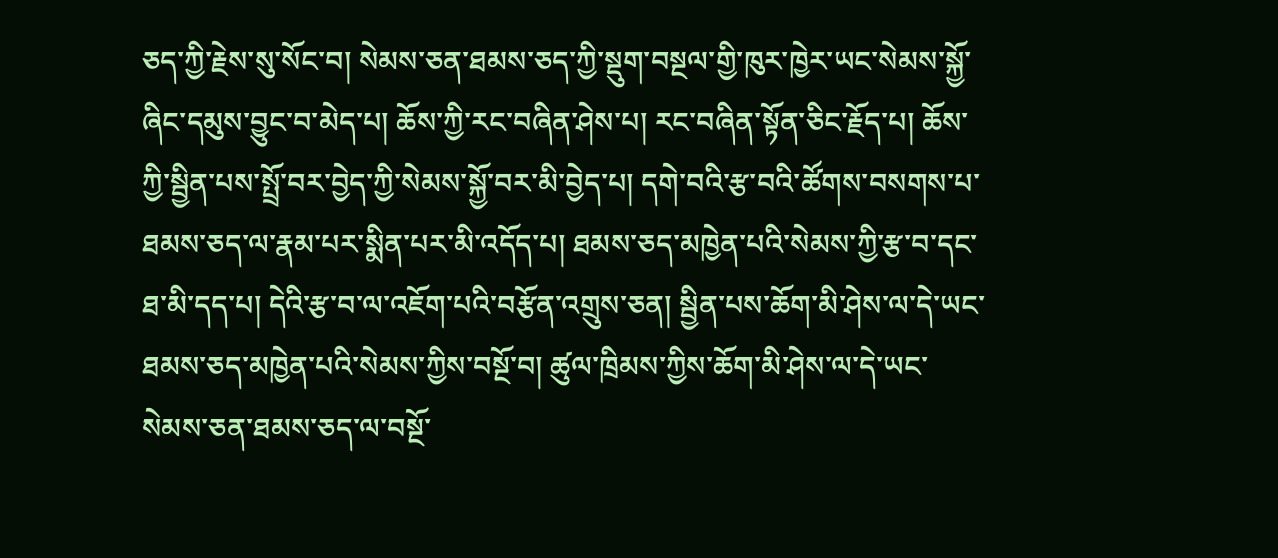ཅད་ཀྱི་རྗེས་སུ་སོང་བ། སེམས་ཅན་ཐམས་ཅད་ཀྱི་སྡུག་བསྔལ་གྱི་ཁུར་ཁྱེར་ཡང་སེམས་སྐྱོ་ཞིང་དམུས་བྱུང་བ་མེད་པ། ཆོས་ཀྱི་རང་བཞིན་ཤེས་པ། རང་བཞིན་སྟོན་ཅིང་རྗོད་པ། ཆོས་ཀྱི་སྦྱིན་པས་སྤྲོ་བར་བྱེད་ཀྱི་སེམས་སྐྱོ་བར་མི་བྱེད་པ། དགེ་བའི་རྩ་བའི་ཚོགས་བསགས་པ་ཐམས་ཅད་ལ་རྣམ་པར་སྨིན་པར་མི་འདོད་པ། ཐམས་ཅད་མཁྱེན་པའི་སེམས་ཀྱི་རྩ་བ་དང་ཐ་མི་དད་པ། དེའི་རྩ་བ་ལ་འཇོག་པའི་བརྩོན་འགྲུས་ཅན། སྦྱིན་པས་ཆོག་མི་ཤེས་ལ་དེ་ཡང་ཐམས་ཅད་མཁྱེན་པའི་སེམས་ཀྱིས་བསྔོ་བ། ཚུལ་ཁྲིམས་ཀྱིས་ཆོག་མི་ཤེས་ལ་དེ་ཡང་སེམས་ཅན་ཐམས་ཅད་ལ་བསྔོ་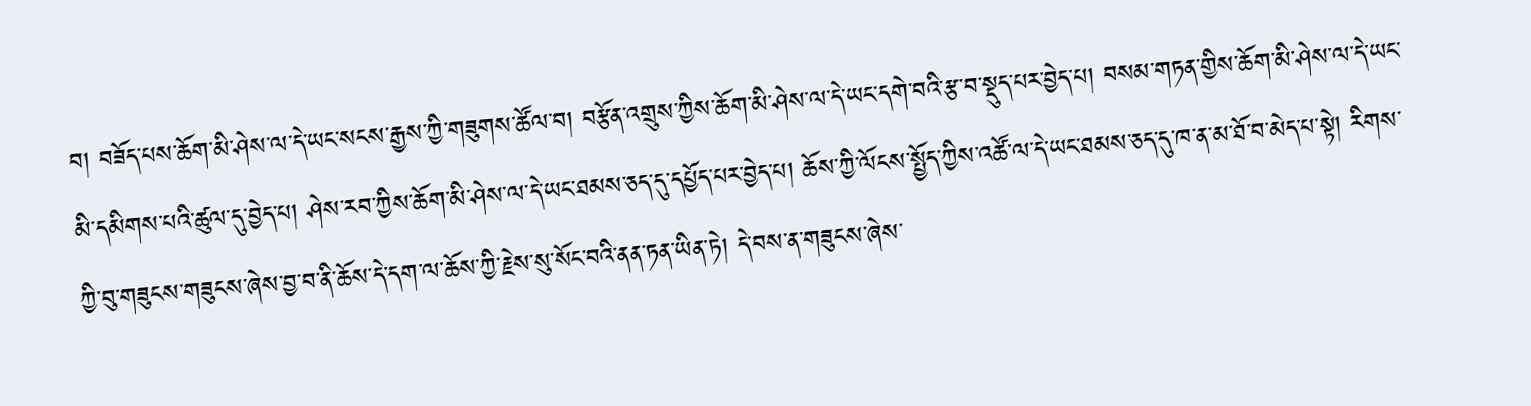བ། བཟོད་པས་ཆོག་མི་ཤེས་ལ་དེ་ཡང་སངས་རྒྱས་ཀྱི་གཟུགས་ཚོལ་བ། བརྩོན་འགྲུས་ཀྱིས་ཆོག་མི་ཤེས་ལ་དེ་ཡང་དགེ་བའི་རྩ་བ་སྡུད་པར་བྱེད་པ། བསམ་གཏན་གྱིས་ཆོག་མི་ཤེས་ལ་དེ་ཡང་མི་དམིགས་པའི་ཚུལ་དུ་བྱེད་པ། ཤེས་རབ་ཀྱིས་ཆོག་མི་ཤེས་ལ་དེ་ཡང་ཐམས་ཅད་དུ་དཔྱོད་པར་བྱེད་པ། ཆོས་ཀྱི་ལོངས་སྤྱོད་ཀྱིས་འཚོ་ལ་དེ་ཡང་ཐམས་ཅད་དུ་ཁ་ན་མ་ཐོ་བ་མེད་པ་སྟེ། རིགས་ཀྱི་བུ་གཟུངས་གཟུངས་ཞེས་བྱ་བ་ནི་ཆོས་དེ་དག་ལ་ཆོས་ཀྱི་རྗེས་སུ་སོང་བའི་ནན་ཏན་ཡིན་ཏེ། དེ་བས་ན་གཟུངས་ཞེས་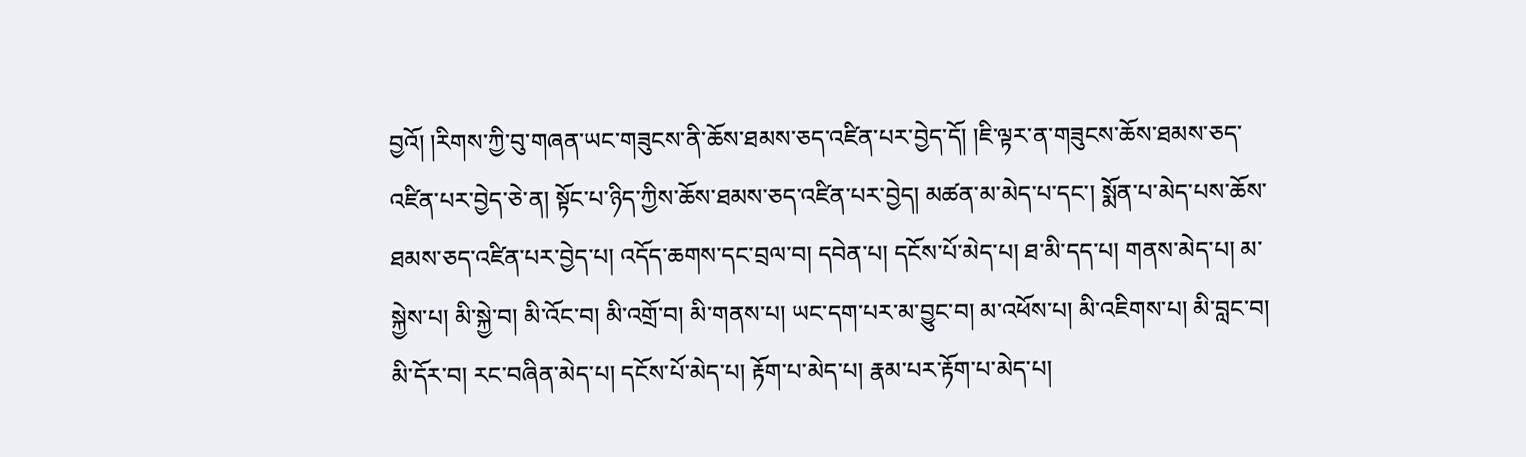བྱའོ། །རིགས་ཀྱི་བུ་གཞན་ཡང་གཟུངས་ནི་ཆོས་ཐམས་ཅད་འཛིན་པར་བྱེད་དོ། །ཇི་ལྟར་ན་གཟུངས་ཆོས་ཐམས་ཅད་འཛིན་པར་བྱེད་ཅེ་ན། སྟོང་པ་ཉིད་ཀྱིས་ཆོས་ཐམས་ཅད་འཛིན་པར་བྱེད། མཚན་མ་མེད་པ་དང་། སྨོན་པ་མེད་པས་ཆོས་ཐམས་ཅད་འཛིན་པར་བྱེད་པ། འདོད་ཆགས་དང་བྲལ་བ། དབེན་པ། དངོས་པོ་མེད་པ། ཐ་མི་དད་པ། གནས་མེད་པ། མ་སྐྱེས་པ། མི་སྐྱེ་བ། མི་འོང་བ། མི་འགྲོ་བ། མི་གནས་པ། ཡང་དག་པར་མ་བྱུང་བ། མ་འཕོས་པ། མི་འཇིགས་པ། མི་བླང་བ། མི་དོར་བ། རང་བཞིན་མེད་པ། དངོས་པོ་མེད་པ། རྟོག་པ་མེད་པ། རྣམ་པར་རྟོག་པ་མེད་པ།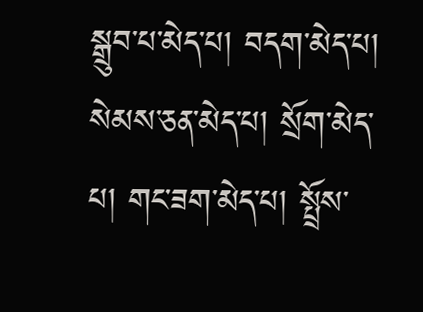སྒྲུབ་པ་མེད་པ། བདག་མེད་པ། སེམས་ཅན་མེད་པ། སྲོག་མེད་པ། གང་ཟག་མེད་པ། སྤྲོས་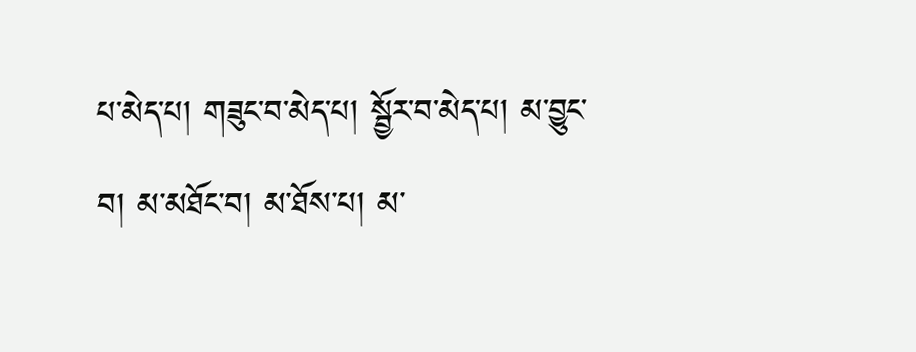པ་མེད་པ། གཟུང་བ་མེད་པ། སྦྱོར་བ་མེད་པ། མ་བྱུང་བ། མ་མཐོང་བ། མ་ཐོས་པ། མ་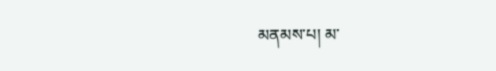མནམས་པ། མ་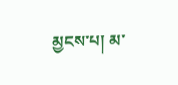མྱངས་པ། མ་